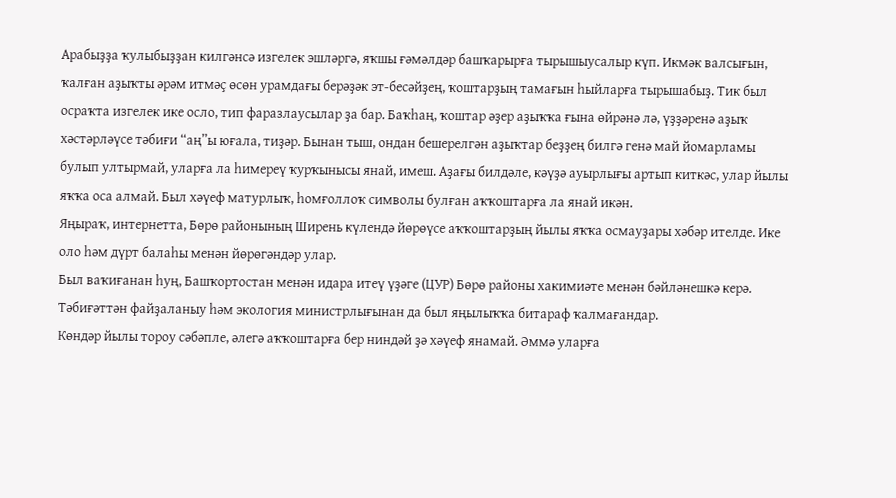Арабыҙҙа ҡулыбыҙҙан килгәнсә изгелек эшләргә, яҡшы ғәмәлдәр башҡарырға тырышыусалыр күп. Икмәк валсығын, ҡалған аҙыҡты әрәм итмәҫ өсөн урамдағы берәҙәк эт-бесәйҙең, ҡоштарҙың тамағын һыйларға тырышабыҙ. Тик был осраҡта изгелек ике осло, тип фаразлаусылар ҙа бар. Баҡһаң, ҡоштар әҙер аҙыҡҡа ғына өйрәнә лә, үҙҙәренә аҙыҡ хәстәрләүсе тәбиғи “аң”ы юғала, тиҙәр. Бынан тыш, ондан бешерелгән аҙыҡтар беҙҙең билгә генә май йомарламы булып ултырмай, уларға ла һимереү ҡурҡынысы янай, имеш. Аҙағы билдәле, кәүҙә ауырлығы артып киткәс, улар йылы яҡҡа оса алмай. Был хәүеф матурлыҡ, һомғоллоҡ символы булған аҡҡоштарға ла янай икән.
Яңыраҡ, интернетта, Бөрө районының Ширень күлендә йөрөүсе аҡҡоштарҙың йылы яҡҡа осмауҙары хәбәр ителде. Ике оло һәм дүрт балаһы менән йөрөгәндәр улар.
Был ваҡиғанан һуң, Башҡортостан менән идара итеү үҙәге (ЦУР) Бөрө районы хакимиәте менән бәйләнешкә керә. Тәбиғәттән файҙаланыу һәм экология министрлығынан да был яңылыҡҡа битараф ҡалмағандар.
Көндәр йылы тороу сәбәпле, әлегә аҡҡоштарға бер ниндәй ҙә хәүеф янамай. Әммә уларға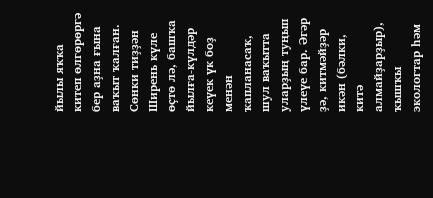йылы яҡҡа китеп өлгөрөргә бер аҙна ғына ваҡыт ҡалған. Сөнки тиҙҙән Ширень күле өҫтө лә, башҡа йылға-күлдәр кеүек үк боҙ менән ҡапланасаҡ, шул ваҡытта уларҙың туңып үлеүе бар. Әгәр ҙә, китмәйҙәр икән (бәлки, китә алмайҙарҙыр), ҡышҡы экологтар һәм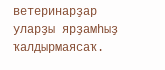ветеринарҙар уларҙы ярҙамһыҙ ҡалдырмаясаҡ.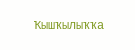Ҡышҡылыҡҡа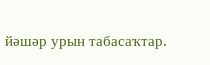йәшәр урын табасаҡтар.